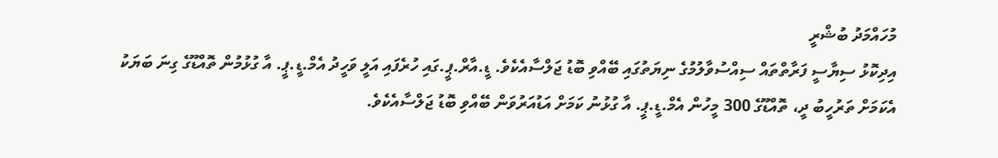މުހައްމަދު ބުޝްރީ
އިދިކޮޅު ސިޔާސީ ފަރާތްތައް ސިއްސުވާލުމުގެ ނިޔަތުގައި ބޭއްވި ބޮޑު ޖަލްސާއެކެވެ. ޑީ.އާރް.ޕީ.ގައި ހުރެފައި އަލީ ވަހީދު އެމް.ޑީ.ޕީ. އާ ގުޅުމުން ތޮއްޑޫގެ ގިނަ ބަޔަކު އެކަމަށް ތަރުހީބު ދީ، ތޮއްޑޫގެ 300 މީހުން އެމް.ޑީ.ޕީ. އާ ގުޅުނު ކަމަށް އަޑުއަރުވަން ބޭއްވި ބޮޑު ޖަލްސާއެކެވެ.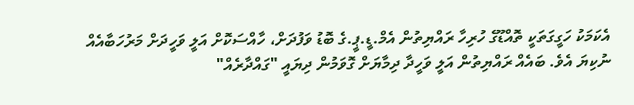އެކަމަކު ހަގީގަތަކީ ތޮއްޑޫގެ ހުރިހާ ރައްޔިތުން އެމް.ޑީ.ޕީ.ގެ ބޮޑު ވަފުދަށް، ހާއްސަކޮށް އަލީ ވަހީދަށް މަރުހަބާއެއް ނުކިޔަ އެވެ. ބައެއް ރައްޔިތުން އަލީ ވަހީދާ ދިމާޔަށް ގޮވަމުން ދިޔައީ "ގައްދާރެއް"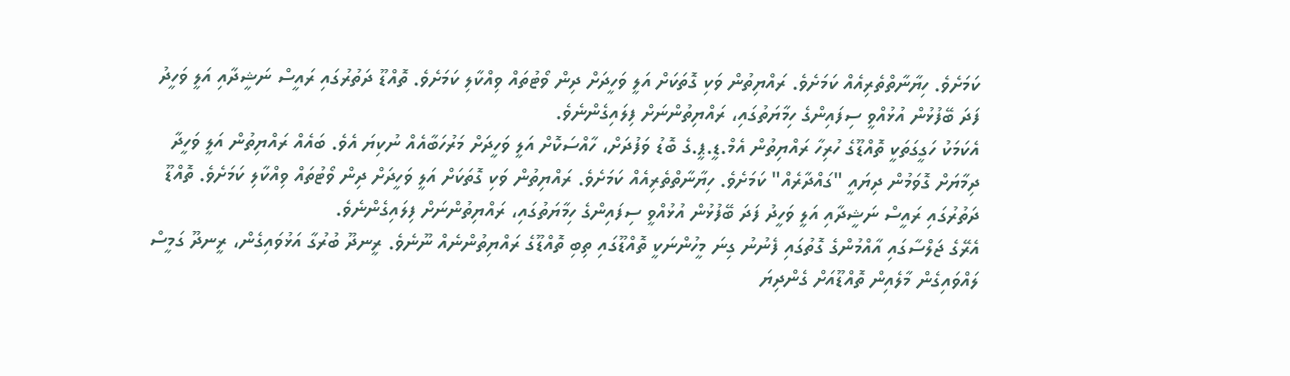ކަމަށެވެ. ހިޔާނާތްތެރިއެއް ކަމަށެވެ. ރައްޔިތުން ވަކި ގޮތަކަށް އަލީ ވަހީދަށް ދިން ވޯޓުތައް ވިއްކާލި ކަމަށެވެ. ތޮއްޑޫ ދަތުރުގައި ރައީސް ނަޝީދާއި އަލީ ވަހީދު ފަދަ ބޭފުޅުން އުޅުއްވީ ސިފައިންގެ ހިމާޔަތުގައި، ރައްޔިތުންނަށް ފިލައިގެންނެވެ.
އެކަމަކު ހަގީގަތަކީ ތޮއްޑޫގެ ހުރިހާ ރައްޔިތުން އެމް.ޑީ.ޕީ.ގެ ބޮޑު ވަފުދަށް، ހާއްސަކޮށް އަލީ ވަހީދަށް މަރުހަބާއެއް ނުކިޔަ އެވެ. ބައެއް ރައްޔިތުން އަލީ ވަހީދާ ދިމާޔަށް ގޮވަމުން ދިޔައީ "ގައްދާރެއް" ކަމަށެވެ. ހިޔާނާތްތެރިއެއް ކަމަށެވެ. ރައްޔިތުން ވަކި ގޮތަކަށް އަލީ ވަހީދަށް ދިން ވޯޓުތައް ވިއްކާލި ކަމަށެވެ. ތޮއްޑޫ ދަތުރުގައި ރައީސް ނަޝީދާއި އަލީ ވަހީދު ފަދަ ބޭފުޅުން އުޅުއްވީ ސިފައިންގެ ހިމާޔަތުގައި، ރައްޔިތުންނަށް ފިލައިގެންނެވެ.
އެރޭގެ ޖަލްސާގައި އާއްމުންގެ ގޮތުގައި ފެނުނު ގިނަ މީހުންނަކީ ތޮއްޑޫގައި ތިބި ތޮއްޑޫގެ ރައްޔިތުންނެއް ނޫނެވެ. ރީނދޫ ބުރުގާ އަޅުވައިގެން، ރީނދޫ ގަމީސް ލައްވައިގެން މާލެއިން ތޮއްޑޫއަށް ގެންދިޔަ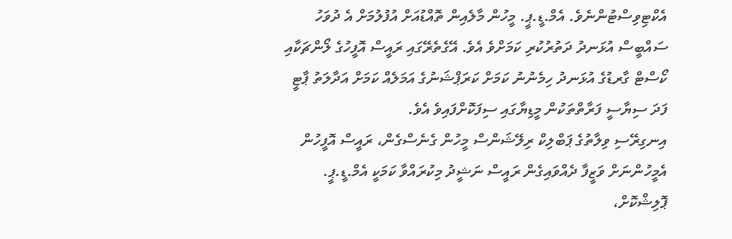އެކްޓިވިސްޓުންނެވެ. އެމް.ޑީ.ޕީ. މީހުން މާލެއިން ތޮއްޑުއަށް އުފުލުމަށް އެ ދުވަހު ސައްބީސް އުޅަނދު ދަތުރުކުރި ކަމަށްވެ އެވެ. އޭގެތެރޭގައި ރައީސް އޮފީހުގެ ލޯންޗަކާއި ކޯސްޓް ގާރޑުގެ އުޅަނދު ހިމެނުނު ކަމަށް ކަރަޕްޝަނުގެ އަމަލެއް ކަމަށް އަދާލަތު ޕާޓީ ފަދަ ސިޔާސީ ފަރާތްތަކުން މީޑިޔާގައި ސިފަކޮށްފައިވެ އެވެ.
އިނގިރޭސި ވިލާތުގެ ޕަބްލިކް ރިލޭޝަންސް މީހުން ގެނެސްގެން، ރައީސް އޮފީހުން އެމީހުންނަށް ވަޒީފާ ދެއްވައިގެން ރައީސް ނަޝީދު މިކުރައްވާ ކަމަކީ އެމް.ޑީ.ޕީ. ޕޮލިޝްކޮށް،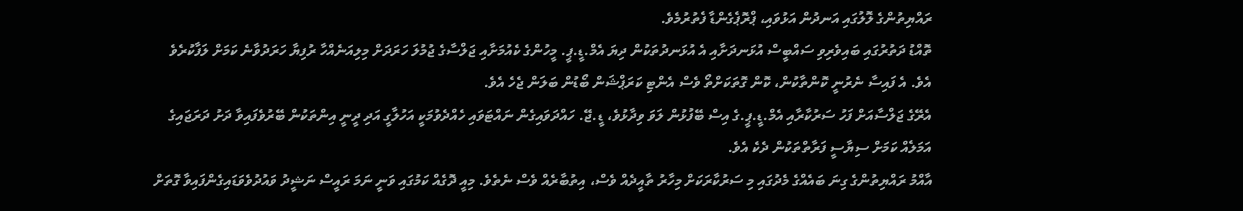ރައްޔިތުންގެ ލޮލުގައި އަނދުން އަޅުވައި، ޕްރޮޕެގެންޑާ ފެތުރުމެވެ.
ތޮއްޑު ދަތުރުގައި ބައިވެރިވި ސައްބީސް އުޅަނދަށާއި އެ އުޅަނދުތަކުން ދިޔަ އެމް.ޑީ.ޕީ. މީހުންގެ ކެއުމަށާއި ޖަލްސާގެ ޖުމުލަ ހަރަދަށް މިލިއަނެއްހާ ރުފިޔާ ހަރަދުވާނެ ކަމަށް ލަފާކުރެވެ އެވެ. އެ ފައިސާ ނެރުނީ ކޮންތާކުން، ކޮން ގޮތަކަށްތޯ ވެސް އެންޓި ކަރަޕްޝަން ބޯޑުން ބަލަން ޖެހެ އެވެ.
އެރޭގެ ޖަލްސާއަށް ފަހު ސަރުކާރާއި އެމް.ޑީ.ޕީ.ގެ އިސް ބޭފުޅުން ލަވަ ވިދާޅުވެ، ޑީ.ޖޭ. ހައްދަވައިގެން ނައްޓަވައި ހެއްދެވުމަކީ އަހުލާގީ އަދި ދީނީ އިންތަކުން ބޭރުވެފައިވާ ދަށު ދަރަޖައިގެ އަމަލެއް ކަމަށް ސިޔާސީ ފަރާތްތަކުން ދެކެ އެވެ.
އާއްމު ރައްޔިތުންގެ ގިނަ ބައެއްގެ މެދުގައި މި ސަރުކާރަކަށް މިހާރު ތާއީދެއް ވެސް، އިތުބާރެއް ވެސް ނެތެވެ. މިއީ ދޮގެއް ކަމުގައި ވަނީ ނަމަ ރައީސް ނަޝީދު ވައުދުވެވަޑައިގެންފައިވާ ގޮތަށް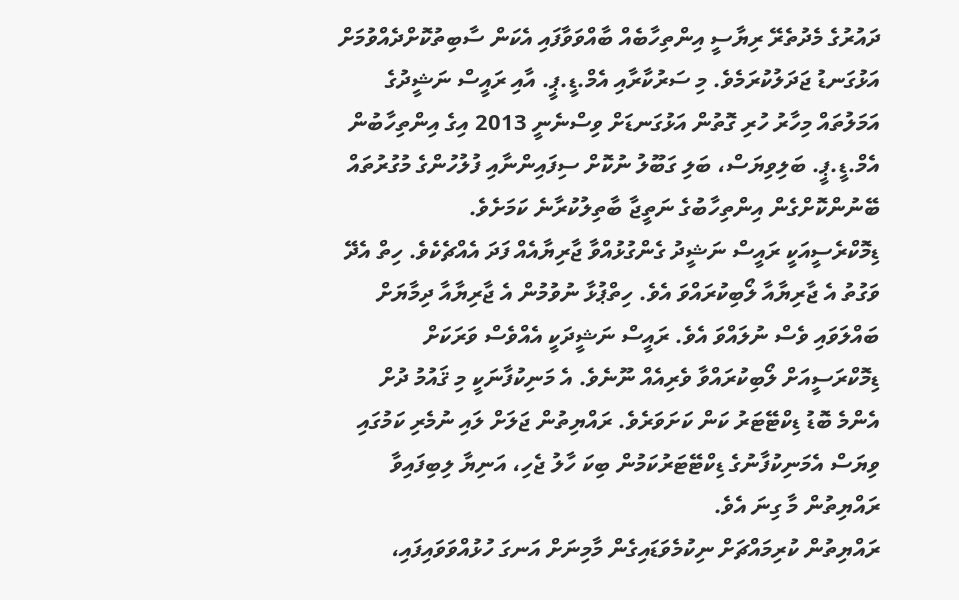ދައުރުގެ މެދުތެރޭ ރިޔާސީ އިންތިހާބެއް ބާއްވަވާފައި އެކަން ސާބިތުކޮށްދެއްވުމަށް އަޅުގަނޑު ޖަދަލުކުރަމެވެ. މި ސަރުކާރާއި އެމް.ޑީ.ޕީ. އާއި ރައީސް ނަޝީދުގެ އަމަލުތައް މިހާރު ހުރި ގޮތުން އަޅުގަނޑަށް ވިސްނެނީ 2013 އިގެ އިންތިހާބުން އެމް.ޑީ.ޕީ. ބަލިވިޔަސް، ބަލި ގަބޫލު ނުކޮށް ސިފައިންނާއި ފުލުހުންގެ މުގުރުތައް ބޭނުންކޮށްގެން އިންތިހާބުގެ ނަތީޖާ ބާތިލުކުރާނެ ކަމަށެވެ.
ޑިމޮކްރެސީއަކީ ރައީސް ނަޝީދު ގެންގުޅުއްވާ ޖާރިޔާއެއް ފަދަ އެއްޗެކެވެ. ހިތް އެދޭ ވަގުތު އެ ޖާރިޔާއާ ލޯބިކުރައްވަ އެވެ. ހިތްޕުޅާ ނުވުމުން އެ ޖާރިޔާއާ ދިމާޔަށް ބައްލަވައި ވެސް ނުލައްވަ އެވެ. ރައީސް ނަޝީދަކީ އެއްވެސް ވަރަކަށް ޑިމޮކްރަސީއަށް ލޯބިކުރައްވާ ވެރިއެއް ނޫނެވެ. އެ މަނިކުފާނަކީ މި ޤައުމު ދުށް އެންމެ ބޮޑު ޑިކްޓޭޓަރު ކަން ކަށަވަރެވެ. ރައްޔިތުން ޖަލަށް ލައި ނުމެރި ކަމުގައި ވިޔަސް އެމަނިކުފާނުގެ ޑިކްޓޭޓަރުކަމުން ބިކަ ހާލު ޖެހި، އަނިޔާ ލިބިފައިވާ ރައްޔިތުން މާ ގިނަ އެވެ.
ރައްޔިތުން ކުރިމައްޗަށް ނިކުމެވަޑައިގެން މާމިނަށް އަނގަ ހުޅުއްވަވައިފައި،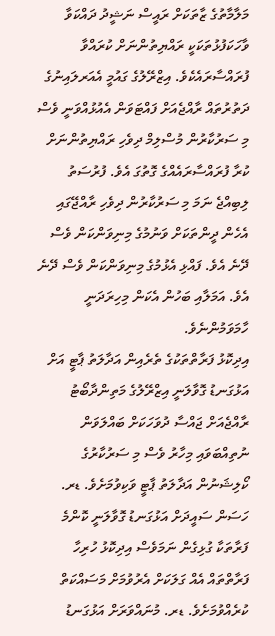މަލާމާތުގެ ޒާތަކަށް ރައީސް ނަޝީދު ދައްކަވާ ވާހަކަފުޅުތަކަކީ ރައްޔިތުންނަށް ކުރައްވާ ފުރައްސާރައެކެވެ. އިޒްރޭލުގެ ގައުމީ އެއަރލައިނުގެ ދަތުރުތައް ރާއްޖެއަށް ފައްޓަވަން އެއުޅުއްވަނީ ވެސް މި ސަރުކާރުން މުސްލިމް ދިވެހި ރައްޔިތުންނަށް ކުރާ ފުރައްސާރައެއްގެ ގޮތުގަ އެވެ. ފުރުސަތު ލިބިއްޖެ ނަމަ މި ސަރުކާރުން ދިވެހި ރާއްޖޭގައި އެހެން ދީންތަކަށް ވަނުމުގެ މިނިވަންކަން ވެސް ދޭނެ އެވެ. ފައްޅި އެޅުމުގެ މިނިވަންކަން ވެސް ދޭނެ އެވެ. އަމަލާއި ބަހުން އެކަން މިހިރަދަނީ ހާމަވަމުންނެވެ.
އިދިކޮޅު ފަރާތްތަކުގެ ތެރެއިން އަދާލަތު ޕާޓީ އަށް އަޅުގަނޑު ގޮވާލަނީ އިޒްރޭލުގެ މަތިންދާބޯޓު ރާއްޖެއަށް ޖައްސާ ދުވަހަކަށް ބައްލަވަން ނުތިއްބަވައި މިހާރު ވެސް މި ސަރުކާރުގެ ކޯލިޝަނުން އަދާލަތު ޕާޓީ ވަކިވުމަށެވެ. ޑރ. ހަސަން ސައީދަށް އަޅުގަނޑު ގޮވާލަނީ ކޮންމެ ފަރާތަކާ ގުޅިގެން ނަމަވެސް އިދިކޮޅު ހުރިހާ ފަރާތްތައް އެއް ގަލަކަށް އެރުވުމަށް މަސައްކަތް ކުރެއްވުމަށެވެ. ޑރ. މުނައްވަރަށް އަޅުގަނޑު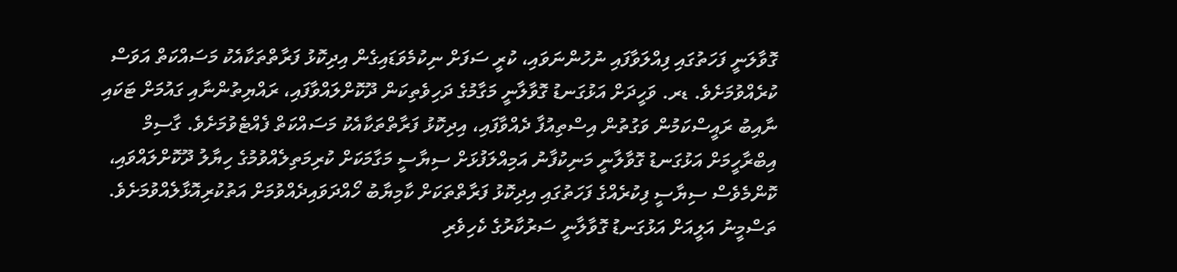ގޮވާލަނީ ފަހަތުގައި ފިއްލަވާފައި ނުހުންނަވައި، ކުރީ ސަފަށް ނިކުމެވަޑައިގެން އިދިކޮޅު ފަރާތްތަކާއެކު މަސައްކަތް އަވަސް ކުރެއްވުމަށެވެ. ޑރ. ވަހީދަށް އަޅުގަނޑު ގޮވާލާނީ މަގާމުގެ ދަހިވެތިކަން ދޫކޮށްލައްވާފައި، ރައްޔިތުންނާއި ގައުމަށް ޓަކައި ނާއިބު ރައީސްކަމުން ވަގުތުން އިސްތިއުފާ ދެއްވާފައި، އިދިކޮޅު ފަރާތްތަކާއެކު މަސައްކަތް ފެއްޓެވުމަށެވެ. ގާސިމް އިބްރާހީމަށް އަޅުގަނޑު ގޮވާލާނީ މަނިކުފާނު އަމިއްލަފުޅަށް ސިޔާސީ މަގާމަކަށް ކުރިމަތިލެއްވުމުގެ ހިޔާލު ދޫކޮށްލައްވައި، ކޮންމެވެސް ސިޔާސީ ފިކުރެއްގެ ފަހަތުގައި އިދިކޮޅު ފަރާތްތަކަށް ކާމިޔާބު ހޯއްދަވައިދެއްވުމަށް އަތުކުރިއޮޅާލެއްވުމަށެވެ. ތަސްމީނު އަލީއަށް އަޅުގަނޑު ގޮވާލާނީ ސަރުކާރުގެ ކެހިވެރި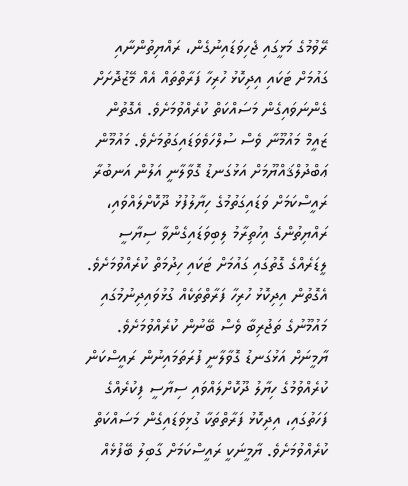ރޭވުމުގެ މަޅީގައި ޖެހިވަޑައިނުގެން، ރައްޔިތުންނާއި ގައުމަށް ޓަކައި އިދިކޮޅު ހުރިހާ ފަރާތްތައް އެއް މޭޒުދޮށަށް ގެންނަވައިގެން މަސައްކަތް ކުރެއްވުމަށެވެ. އެގޮތުން ޒައީމް މައުމޫނާ ވެސް ސުލްހަވެވަޑައިގަތުމަށެވެ. މައުމޫން ޢަބްދުލްޤައްޔޫމަށް އަޅުގަނޑު ގޮވާލާނީ އަލުން އަނބުރާ ރައީސްކަމަށް ވަޑައިގަތުމުގެ ހިޔާލުފުޅު ދޫކޮށްލައްވައި، ރައްޔިތުންގެ އިހުތިރާމު ލިބިވަޑައިގެންވާ ސިޔާސީ ލީޑަރެއްގެ ގޮތުގައި ގައުމަށް ޓަކައި ހިދުމަތް ކުރެއްވުމަށެވެ. އެގޮތުން އިދިކޮޅު ހުރިހާ ފަރާތްތަކެއް ގުޅުވައިދިނުމުގައި މައުމޫނުގެ ތަޖުރިބާ ވެސް ބޭނުން ކުރެއްވުމަށެވެ. ޔާމީނަށް އަޅުގަނޑު ގޮވާލާނީ ފުރަތަމައިނުން ރައީސްކަން ކުރެއްވުމުގެ ހިޔާލު ދޫކޮށްލައްވައި ސިޔާސީ ފިކުރެއްގެ ފަހަތުގައި، އިދިކޮޅު ފަރާތްތަކާ ގުޅިވަޑައިގެން މަސައްކަތް ކުރެއްވުމަށެވެ. ޔާމީނަކީ ރައީސްކަމަށް ގާބިލު ބޭފުޅެއް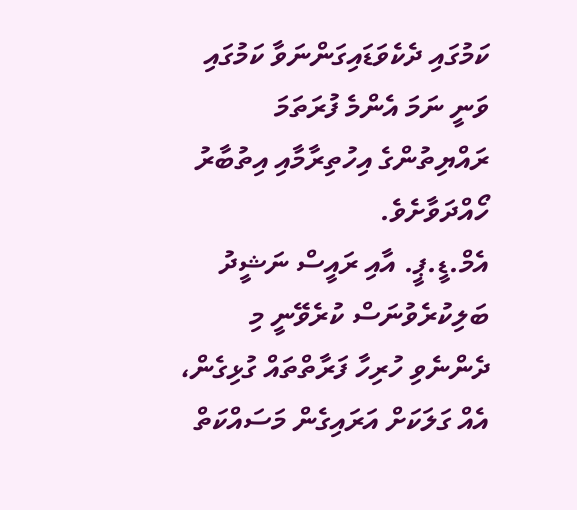ކަމުގައި ދެކެވަޑައިގަންނަވާ ކަމުގައި ވަނީ ނަމަ އެންމެ ފުރަތަމަ ރައްޔިތުންގެ އިހުތިރާމާއި އިތުބާރު ހޯއްދަވާށެވެ.
އެމް.ޑީ.ޕީ. އާއި ރައީސް ނަޝީދު ބަލިކުރެވުނަސް ކުރެވޭނީ މި ދެންނެވި ހުރިހާ ފަރާތްތައް ގުޅިގެން، އެއް ގަލަކަށް އަރައިގެން މަސައްކަތް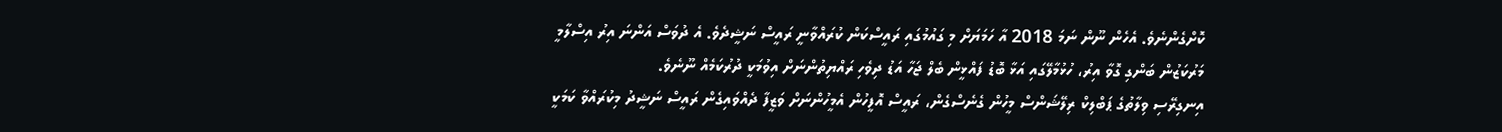ކޮށްގެންނެވެ. އެހެން ނޫން ނަމަ 2018 އާ ހަމަޔަށް މި ގައުމުގައި ރައީސްކަން ކުރައްވާނީ ރައީސް ނަޝީދެވެ. އެ ދުވަސް އަންނަ އިރު އިސްލާމީ މަރުކަޒުން ބަންގި ގޮވާ އިރު، ހުޅުމާލޭގައި އަޅާ ބޮޑު ފައްޅީން ބެލް ޖަހާ އަޑު ދިވެހި ރައްޔިތުންނަށް އިވުމަކީ ދުރުކަމެއް ނޫނެވެ.
އިނގިރޭސި ވިލާތުގެ ޕަބްލިކް ރިލޭޝަންސް މީހުން ގެނެސްގެން، ރައީސް އޮފީހުން އެމީހުންނަށް ވަޒީފާ ދެއްވައިގެން ރައީސް ނަޝީދު މިކުރައްވާ ކަމަކީ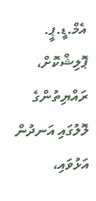އެމް.ޑީ.ޕީ. ޕޮލިޝްކޮށް، ރައްޔިތުންގެ ލޮލުގައި އަނދުން އަޅުވައި،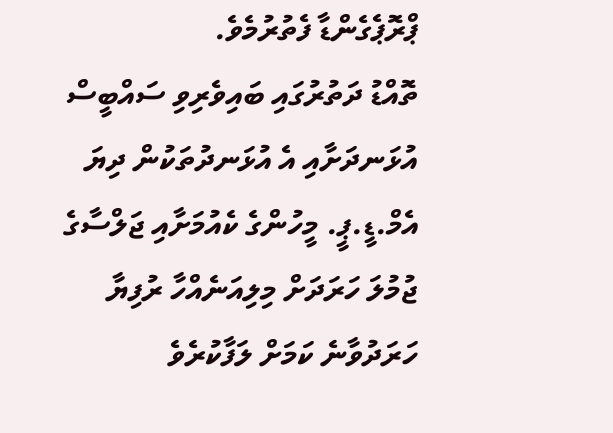ޕްރޮޕެގެންޑާ ފެތުރުމެވެ.
ތޮއްޑު ދަތުރުގައި ބައިވެރިވި ސައްބީސް އުޅަނދަށާއި އެ އުޅަނދުތަކުން ދިޔަ އެމް.ޑީ.ޕީ. މީހުންގެ ކެއުމަށާއި ޖަލްސާގެ ޖުމުލަ ހަރަދަށް މިލިއަނެއްހާ ރުފިޔާ ހަރަދުވާނެ ކަމަށް ލަފާކުރެވެ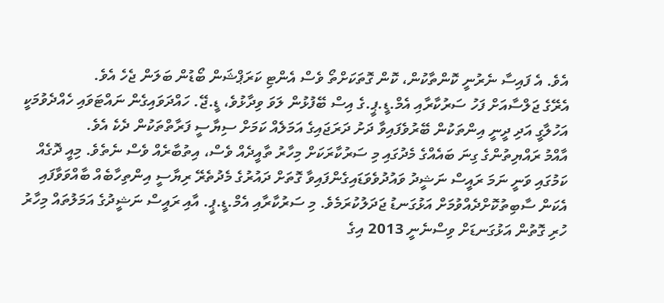އެވެ. އެ ފައިސާ ނެރުނީ ކޮންތާކުން، ކޮން ގޮތަކަށްތޯ ވެސް އެންޓި ކަރަޕްޝަން ބޯޑުން ބަލަން ޖެހެ އެވެ.
އެރޭގެ ޖަލްސާއަށް ފަހު ސަރުކާރާއި އެމް.ޑީ.ޕީ.ގެ އިސް ބޭފުޅުން ލަވަ ވިދާޅުވެ، ޑީ.ޖޭ. ހައްދަވައިގެން ނައްޓަވައި ހެއްދެވުމަކީ އަހުލާގީ އަދި ދީނީ އިންތަކުން ބޭރުވެފައިވާ ދަށު ދަރަޖައިގެ އަމަލެއް ކަމަށް ސިޔާސީ ފަރާތްތަކުން ދެކެ އެވެ.
އާއްމު ރައްޔިތުންގެ ގިނަ ބައެއްގެ މެދުގައި މި ސަރުކާރަކަށް މިހާރު ތާއީދެއް ވެސް، އިތުބާރެއް ވެސް ނެތެވެ. މިއީ ދޮގެއް ކަމުގައި ވަނީ ނަމަ ރައީސް ނަޝީދު ވައުދުވެވަޑައިގެންފައިވާ ގޮތަށް ދައުރުގެ މެދުތެރޭ ރިޔާސީ އިންތިހާބެއް ބާއްވަވާފައި އެކަން ސާބިތުކޮށްދެއްވުމަށް އަޅުގަނޑު ޖަދަލުކުރަމެވެ. މި ސަރުކާރާއި އެމް.ޑީ.ޕީ. އާއި ރައީސް ނަޝީދުގެ އަމަލުތައް މިހާރު ހުރި ގޮތުން އަޅުގަނޑަށް ވިސްނެނީ 2013 އިގެ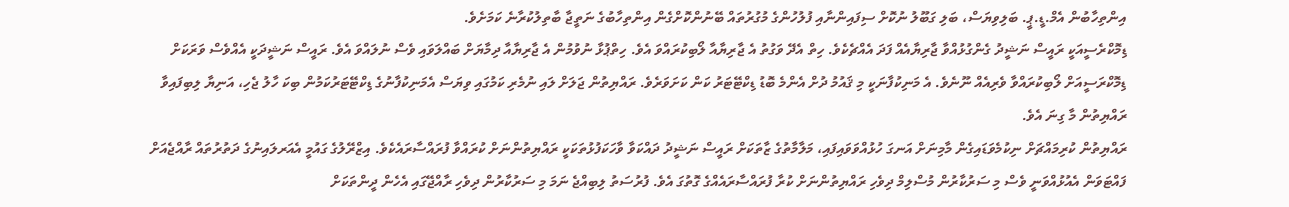އިންތިހާބުން އެމް.ޑީ.ޕީ. ބަލިވިޔަސް، ބަލި ގަބޫލު ނުކޮށް ސިފައިންނާއި ފުލުހުންގެ މުގުރުތައް ބޭނުންކޮށްގެން އިންތިހާބުގެ ނަތީޖާ ބާތިލުކުރާނެ ކަމަށެވެ.
ޑިމޮކްރެސީއަކީ ރައީސް ނަޝީދު ގެންގުޅުއްވާ ޖާރިޔާއެއް ފަދަ އެއްޗެކެވެ. ހިތް އެދޭ ވަގުތު އެ ޖާރިޔާއާ ލޯބިކުރައްވަ އެވެ. ހިތްޕުޅާ ނުވުމުން އެ ޖާރިޔާއާ ދިމާޔަށް ބައްލަވައި ވެސް ނުލައްވަ އެވެ. ރައީސް ނަޝީދަކީ އެއްވެސް ވަރަކަށް ޑިމޮކްރަސީއަށް ލޯބިކުރައްވާ ވެރިއެއް ނޫނެވެ. އެ މަނިކުފާނަކީ މި ޤައުމު ދުށް އެންމެ ބޮޑު ޑިކްޓޭޓަރު ކަން ކަށަވަރެވެ. ރައްޔިތުން ޖަލަށް ލައި ނުމެރި ކަމުގައި ވިޔަސް އެމަނިކުފާނުގެ ޑިކްޓޭޓަރުކަމުން ބިކަ ހާލު ޖެހި، އަނިޔާ ލިބިފައިވާ ރައްޔިތުން މާ ގިނަ އެވެ.
ރައްޔިތުން ކުރިމައްޗަށް ނިކުމެވަޑައިގެން މާމިނަށް އަނގަ ހުޅުއްވަވައިފައި، މަލާމާތުގެ ޒާތަކަށް ރައީސް ނަޝީދު ދައްކަވާ ވާހަކަފުޅުތަކަކީ ރައްޔިތުންނަށް ކުރައްވާ ފުރައްސާރައެކެވެ. އިޒްރޭލުގެ ގައުމީ އެއަރލައިނުގެ ދަތުރުތައް ރާއްޖެއަށް ފައްޓަވަން އެއުޅުއްވަނީ ވެސް މި ސަރުކާރުން މުސްލިމް ދިވެހި ރައްޔިތުންނަށް ކުރާ ފުރައްސާރައެއްގެ ގޮތުގަ އެވެ. ފުރުސަތު ލިބިއްޖެ ނަމަ މި ސަރުކާރުން ދިވެހި ރާއްޖޭގައި އެހެން ދީންތަކަށް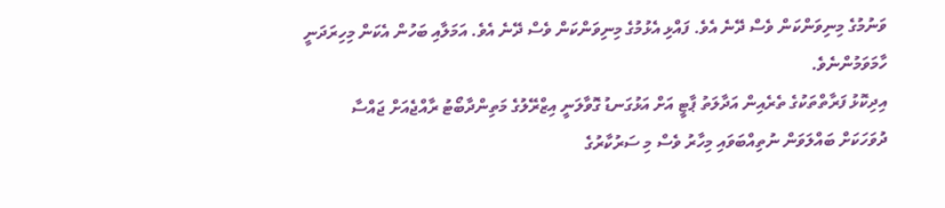ވަނުމުގެ މިނިވަންކަން ވެސް ދޭނެ އެވެ. ފައްޅި އެޅުމުގެ މިނިވަންކަން ވެސް ދޭނެ އެވެ. އަމަލާއި ބަހުން އެކަން މިހިރަދަނީ ހާމަވަމުންނެވެ.
އިދިކޮޅު ފަރާތްތަކުގެ ތެރެއިން އަދާލަތު ޕާޓީ އަށް އަޅުގަނޑު ގޮވާލަނީ އިޒްރޭލުގެ މަތިންދާބޯޓު ރާއްޖެއަށް ޖައްސާ ދުވަހަކަށް ބައްލަވަން ނުތިއްބަވައި މިހާރު ވެސް މި ސަރުކާރުގެ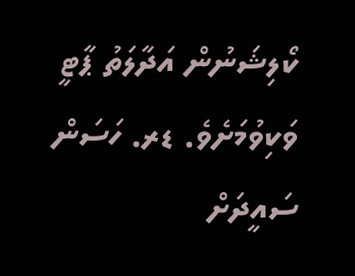ކޯލިޝަނުން އަދާލަތު ޕާޓީ ވަކިވުމަށެވެ. ޑރ. ހަސަން ސައީދަށް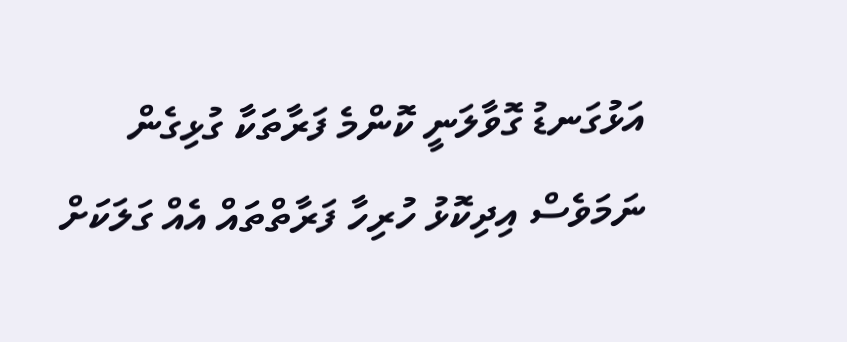އަޅުގަނޑު ގޮވާލަނީ ކޮންމެ ފަރާތަކާ ގުޅިގެން ނަމަވެސް އިދިކޮޅު ހުރިހާ ފަރާތްތައް އެއް ގަލަކަށް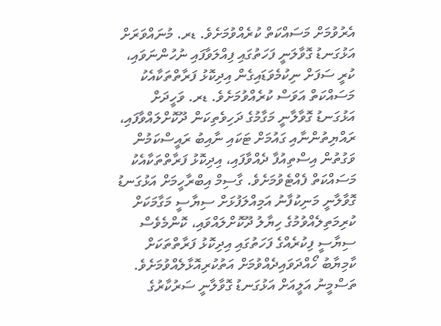އެރުވުމަށް މަސައްކަތް ކުރެއްވުމަށެވެ. ޑރ. މުނައްވަރަށް އަޅުގަނޑު ގޮވާލަނީ ފަހަތުގައި ފިއްލަވާފައި ނުހުންނަވައި، ކުރީ ސަފަށް ނިކުމެވަޑައިގެން އިދިކޮޅު ފަރާތްތަކާއެކު މަސައްކަތް އަވަސް ކުރެއްވުމަށެވެ. ޑރ. ވަހީދަށް އަޅުގަނޑު ގޮވާލާނީ މަގާމުގެ ދަހިވެތިކަން ދޫކޮށްލައްވާފައި، ރައްޔިތުންނާއި ގައުމަށް ޓަކައި ނާއިބު ރައީސްކަމުން ވަގުތުން އިސްތިއުފާ ދެއްވާފައި، އިދިކޮޅު ފަރާތްތަކާއެކު މަސައްކަތް ފެއްޓެވުމަށެވެ. ގާސިމް އިބްރާހީމަށް އަޅުގަނޑު ގޮވާލާނީ މަނިކުފާނު އަމިއްލަފުޅަށް ސިޔާސީ މަގާމަކަށް ކުރިމަތިލެއްވުމުގެ ހިޔާލު ދޫކޮށްލައްވައި، ކޮންމެވެސް ސިޔާސީ ފިކުރެއްގެ ފަހަތުގައި އިދިކޮޅު ފަރާތްތަކަށް ކާމިޔާބު ހޯއްދަވައިދެއްވުމަށް އަތުކުރިއޮޅާލެއްވުމަށެވެ. ތަސްމީނު އަލީއަށް އަޅުގަނޑު ގޮވާލާނީ ސަރުކާރުގެ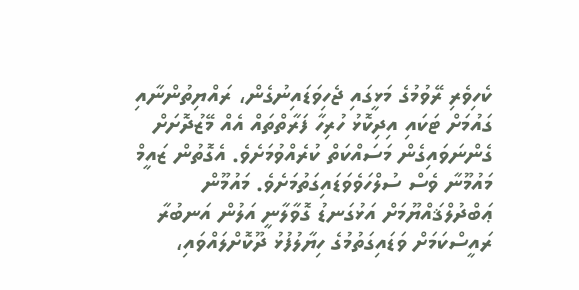ކެހިވެރި ރޭވުމުގެ މަޅީގައި ޖެހިވަޑައިނުގެން، ރައްޔިތުންނާއި ގައުމަށް ޓަކައި އިދިކޮޅު ހުރިހާ ފަރާތްތައް އެއް މޭޒުދޮށަށް ގެންނަވައިގެން މަސައްކަތް ކުރެއްވުމަށެވެ. އެގޮތުން ޒައީމް މައުމޫނާ ވެސް ސުލްހަވެވަޑައިގަތުމަށެވެ. މައުމޫން ޢަބްދުލްޤައްޔޫމަށް އަޅުގަނޑު ގޮވާލާނީ އަލުން އަނބުރާ ރައީސްކަމަށް ވަޑައިގަތުމުގެ ހިޔާލުފުޅު ދޫކޮށްލައްވައި،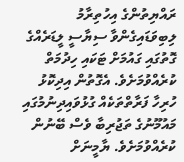ރައްޔިތުންގެ އިހުތިރާމު ލިބިވަޑައިގެންވާ ސިޔާސީ ލީޑަރެއްގެ ގޮތުގައި ގައުމަށް ޓަކައި ހިދުމަތް ކުރެއްވުމަށެވެ. އެގޮތުން އިދިކޮޅު ހުރިހާ ފަރާތްތަކެއް ގުޅުވައިދިނުމުގައި މައުމޫނުގެ ތަޖުރިބާ ވެސް ބޭނުން ކުރެއްވުމަށެވެ. ޔާމީނަށް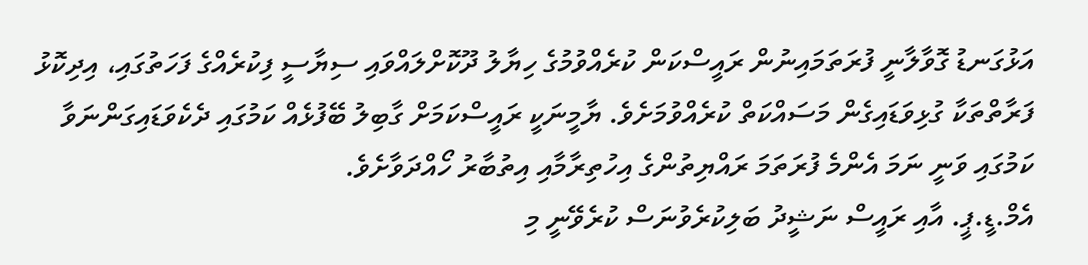އަޅުގަނޑު ގޮވާލާނީ ފުރަތަމައިނުން ރައީސްކަން ކުރެއްވުމުގެ ހިޔާލު ދޫކޮށްލައްވައި ސިޔާސީ ފިކުރެއްގެ ފަހަތުގައި، އިދިކޮޅު ފަރާތްތަކާ ގުޅިވަޑައިގެން މަސައްކަތް ކުރެއްވުމަށެވެ. ޔާމީނަކީ ރައީސްކަމަށް ގާބިލު ބޭފުޅެއް ކަމުގައި ދެކެވަޑައިގަންނަވާ ކަމުގައި ވަނީ ނަމަ އެންމެ ފުރަތަމަ ރައްޔިތުންގެ އިހުތިރާމާއި އިތުބާރު ހޯއްދަވާށެވެ.
އެމް.ޑީ.ޕީ. އާއި ރައީސް ނަޝީދު ބަލިކުރެވުނަސް ކުރެވޭނީ މި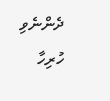ދެންނެވި ހުރިހާ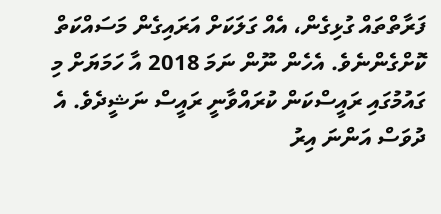ފަރާތްތައް ގުޅިގެން، އެއް ގަލަކަށް އަރައިގެން މަސައްކަތް ކޮށްގެންނެވެ. އެހެން ނޫން ނަމަ 2018 އާ ހަމަޔަށް މި ގައުމުގައި ރައީސްކަން ކުރައްވާނީ ރައީސް ނަޝީދެވެ. އެ ދުވަސް އަންނަ އިރު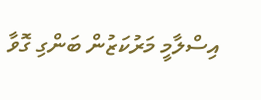އިސްލާމީ މަރުކަޒުން ބަންގި ގޮވާ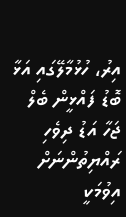އިރު، ހުޅުމާލޭގައި އަޅާ ބޮޑު ފައްޅީން ބެލް ޖަހާ އަޑު ދިވެހި ރައްޔިތުންނަށް އިވުމަކީ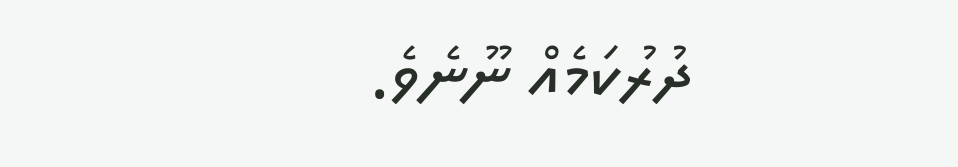ދުރުކަމެއް ނޫނެވެ.